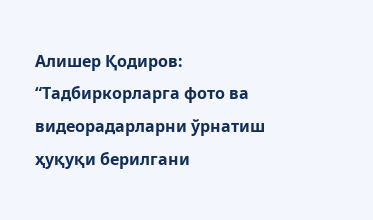Алишер Қодиров: “Тадбиркорларга фото ва видеорадарларни ўрнатиш ҳуқуқи берилгани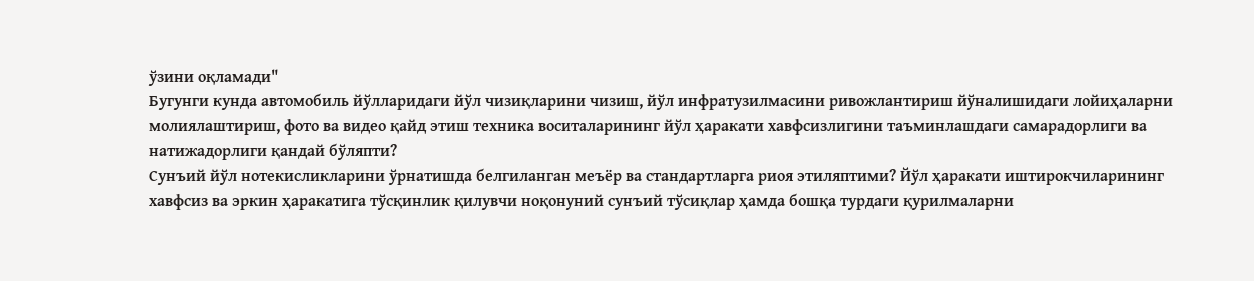ўзини оқламади"
Бугунги кунда автомобиль йўлларидаги йўл чизиқларини чизиш, йўл инфратузилмасини ривожлантириш йўналишидаги лойиҳаларни молиялаштириш, фото ва видео қайд этиш техника воситаларининг йўл ҳаракати хавфсизлигини таъминлашдаги самарадорлиги ва натижадорлиги қандай бўляпти?
Сунъий йўл нотекисликларини ўрнатишда белгиланган меъёр ва стандартларга риоя этиляптими? Йўл ҳаракати иштирокчиларининг хавфсиз ва эркин ҳаракатига тўсқинлик қилувчи ноқонуний сунъий тўсиқлар ҳамда бошқа турдаги қурилмаларни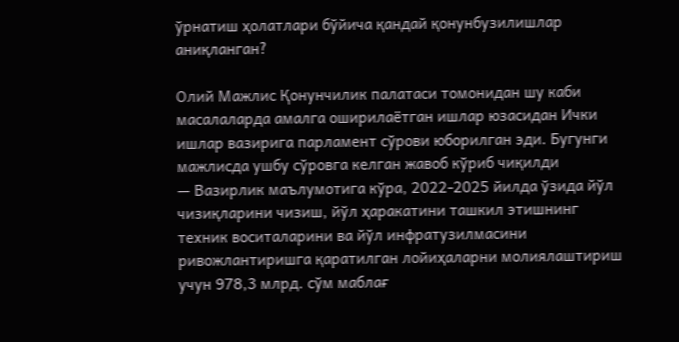ўрнатиш ҳолатлари бўйича қандай қонунбузилишлар аниқланган?

Олий Мажлис Қонунчилик палатаси томонидан шу каби масалаларда амалга оширилаётган ишлар юзасидан Ички ишлар вазирига парламент сўрови юборилган эди. Бугунги мажлисда ушбу сўровга келган жавоб кўриб чиқилди
— Вазирлик маълумотига кўра, 2022-2025 йилда ўзида йўл чизиқларини чизиш, йўл ҳаракатини ташкил этишнинг техник воситаларини ва йўл инфратузилмасини ривожлантиришга қаратилган лойиҳаларни молиялаштириш учун 978,3 млрд. сўм маблағ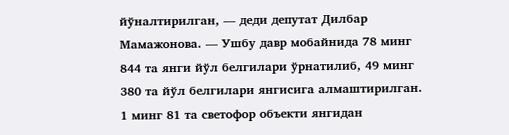йўналтирилган, — деди депутат Дилбар Мамажонова. — Ушбу давр мобайнида 78 минг 844 та янги йўл белгилари ўрнатилиб, 49 минг 380 та йўл белгилари янгисига алмаштирилган. 1 минг 81 та светофор объекти янгидан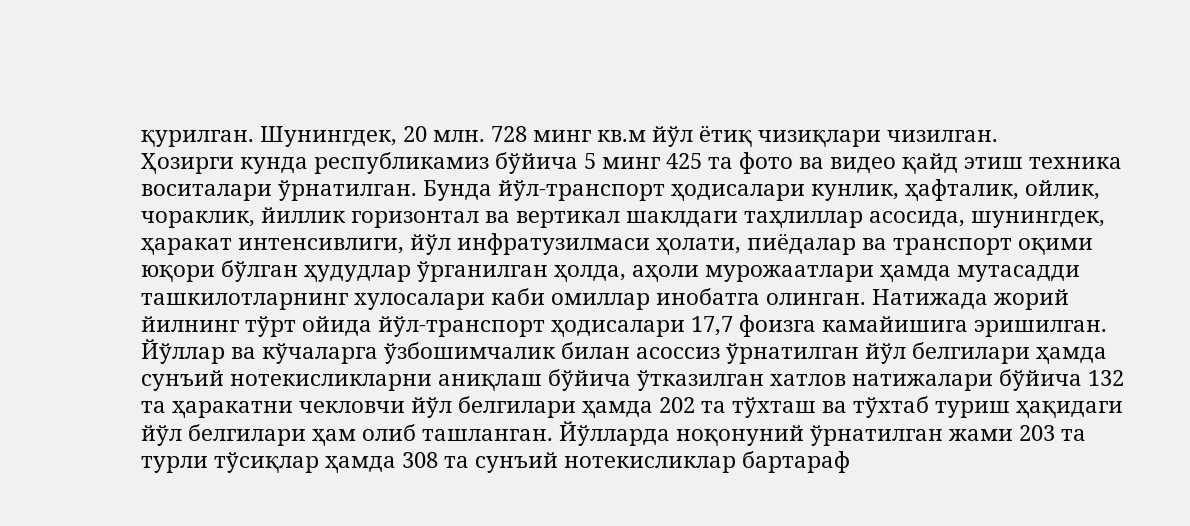қурилган. Шунингдек, 20 млн. 728 минг кв.м йўл ётиқ чизиқлари чизилган.
Ҳозирги кунда республикамиз бўйича 5 минг 425 та фото ва видео қайд этиш техника воситалари ўрнатилган. Бунда йўл-транспорт ҳодисалари кунлик, ҳафталик, ойлик, чораклик, йиллик горизонтал ва вертикал шаклдаги таҳлиллар асосида, шунингдек, ҳаракат интенсивлиги, йўл инфратузилмаси ҳолати, пиёдалар ва транспорт оқими юқори бўлган ҳудудлар ўрганилган ҳолда, аҳоли мурожаатлари ҳамда мутасадди ташкилотларнинг хулосалари каби омиллар инобатга олинган. Натижада жорий йилнинг тўрт ойида йўл-транспорт ҳодисалари 17,7 фоизга камайишига эришилган.
Йўллар ва кўчаларга ўзбошимчалик билан асоссиз ўрнатилган йўл белгилари ҳамда сунъий нотекисликларни аниқлаш бўйича ўтказилган хатлов натижалари бўйича 132 та ҳаракатни чекловчи йўл белгилари ҳамда 202 та тўхташ ва тўхтаб туриш ҳақидаги йўл белгилари ҳам олиб ташланган. Йўлларда ноқонуний ўрнатилган жами 203 та турли тўсиқлар ҳамда 308 та сунъий нотекисликлар бартараф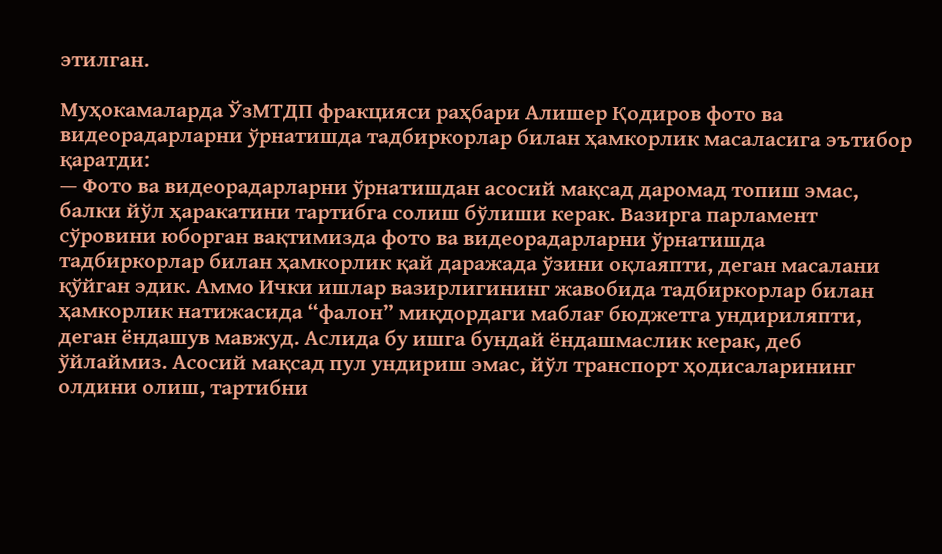этилган.

Муҳокамаларда ЎзМТДП фракцияси раҳбари Алишер Қодиров фото ва видеорадарларни ўрнатишда тадбиркорлар билан ҳамкорлик масаласига эътибор қаратди:
— Фото ва видеорадарларни ўрнатишдан асосий мақсад даромад топиш эмас, балки йўл ҳаракатини тартибга солиш бўлиши керак. Вазирга парламент сўровини юборган вақтимизда фото ва видеорадарларни ўрнатишда тадбиркорлар билан ҳамкорлик қай даражада ўзини оқлаяпти, деган масалани қўйган эдик. Аммо Ички ишлар вазирлигининг жавобида тадбиркорлар билан ҳамкорлик натижасида “фалон” миқдордаги маблағ бюджетга ундириляпти, деган ёндашув мавжуд. Аслида бу ишга бундай ёндашмаслик керак, деб ўйлаймиз. Асосий мақсад пул ундириш эмас, йўл транспорт ҳодисаларининг олдини олиш, тартибни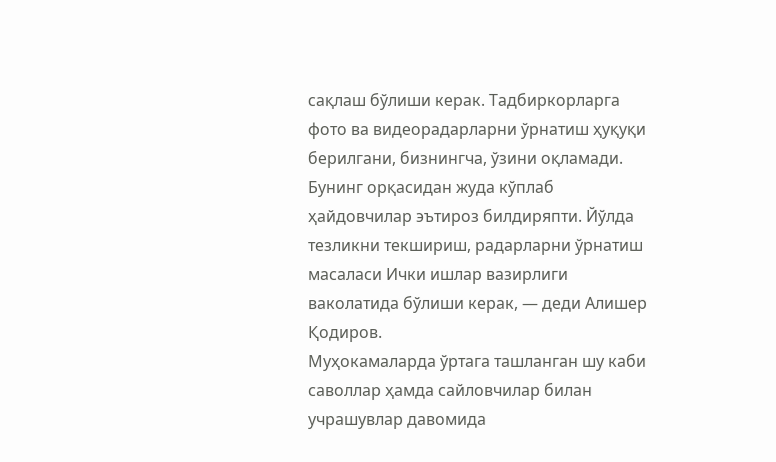сақлаш бўлиши керак. Тадбиркорларга фото ва видеорадарларни ўрнатиш ҳуқуқи берилгани, бизнингча, ўзини оқламади. Бунинг орқасидан жуда кўплаб ҳайдовчилар эътироз билдиряпти. Йўлда тезликни текшириш, радарларни ўрнатиш масаласи Ички ишлар вазирлиги ваколатида бўлиши керак, — деди Алишер Қодиров.
Муҳокамаларда ўртага ташланган шу каби саволлар ҳамда сайловчилар билан учрашувлар давомида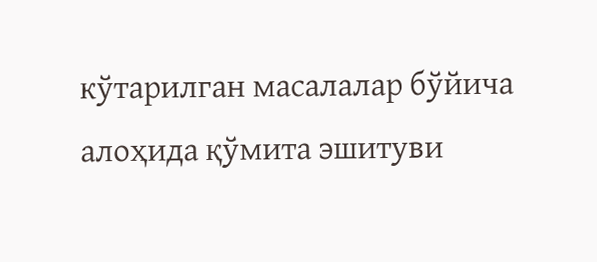кўтарилган масалалар бўйича алоҳида қўмита эшитуви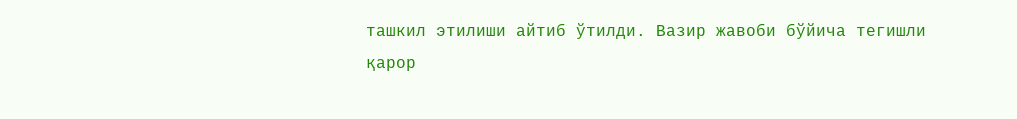ташкил этилиши айтиб ўтилди. Вазир жавоби бўйича тегишли қарор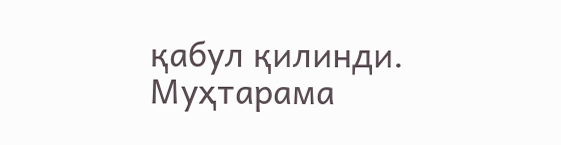қабул қилинди.
Муҳтарама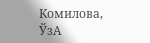Комилова,
ЎзА